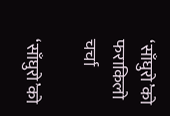‘साँघुरो’को फराकिलो चर्चा

‘साँघुरो’को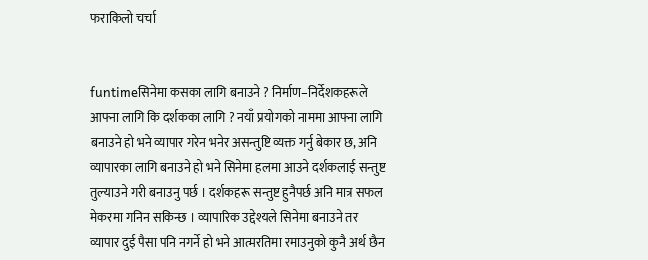फराकिलो चर्चा


funtimeसिनेमा कसका लागि बनाउने ? निर्माण–निर्देशकहरूले आफ्ना लागि कि दर्शकका लागि ? नयाँ प्रयोगको नाममा आफ्ना लागि बनाउने हो भने व्यापार गरेन भनेर असन्तुष्टि व्यक्त गर्नु बेकार छ, अनि व्यापारका लागि बनाउने हो भने सिनेमा हलमा आउने दर्शकलाई सन्तुष्ट तुल्याउने गरी बनाउनु पर्छ । दर्शकहरू सन्तुष्ट हुनैपर्छ अनि मात्र सफल मेकरमा गनिन सकिन्छ । व्यापारिक उद्देश्यले सिनेमा बनाउने तर व्यापार दुई पैसा पनि नगर्ने हो भने आत्मरतिमा रमाउनुको कुनै अर्थ छैन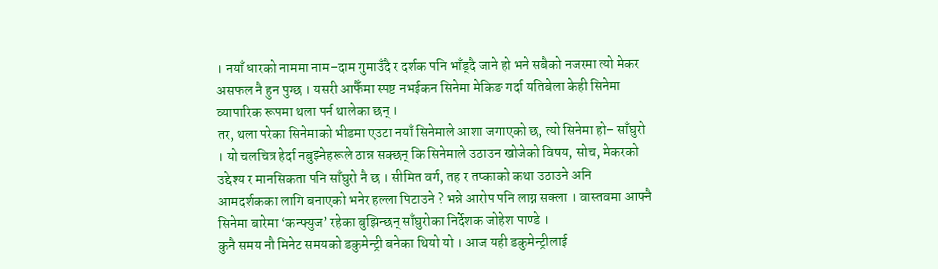। नयाँ धारको नाममा नाम–दाम गुमाउँदै र दर्शक पनि भाँड्दै जाने हो भने सबैको नजरमा त्यो मेकर असफल नै हुन पुग्छ । यसरी आफैँमा स्पष्ट नभईकन सिनेमा मेकिङ गर्दा यतिबेला केही सिनेमा व्यापारिक रूपमा थला पर्न थालेका छन् ।
तर, थला परेका सिनेमाको भीडमा एउटा नयाँ सिनेमाले आशा जगाएको छ, त्यो सिनेमा हो– साँघुरो । यो चलचित्र हेर्दा नबुझ्नेहरूले ठान्न सक्छन् कि सिनेमाले उठाउन खोजेको विषय, सोच, मेकरको उद्देश्य र मानसिकता पनि साँघुरो नै छ । सीमित वर्ग, तह र तप्काको कथा उठाउने अनि आमदर्शकका लागि बनाएको भनेर हल्ला पिटाउने ? भन्ने आरोप पनि लाग्न सक्ला । वास्तवमा आफ्नै सिनेमा बारेमा ‘कन्फ्युज’ रहेका बुझिन्छन् साँघुरोका निर्देशक जोहेश पाण्डे ।
कुनै समय नौ मिनेट समयको डकुमेन्ट्री बनेका थियो यो । आज यही डकुमेन्ट्रीलाई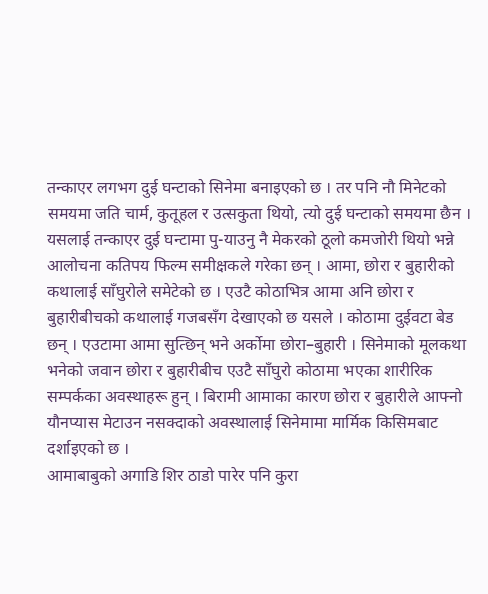तन्काएर लगभग दुई घन्टाको सिनेमा बनाइएको छ । तर पनि नौ मिनेटको समयमा जति चार्म, कुतूहल र उत्सकुता थियो, त्यो दुई घन्टाको समयमा छैन । यसलाई तन्काएर दुई घन्टामा पु-याउनु नै मेकरको ठूलो कमजोरी थियो भन्ने आलोचना कतिपय फिल्म समीक्षकले गरेका छन् । आमा, छोरा र बुहारीको कथालाई साँघुरोले समेटेको छ । एउटै कोठाभित्र आमा अनि छोरा र बुहारीबीचको कथालाई गजबसँग देखाएको छ यसले । कोठामा दुईवटा बेड छन् । एउटामा आमा सुत्छिन् भने अर्कोमा छोरा–बुहारी । सिनेमाको मूलकथा भनेको जवान छोरा र बुहारीबीच एउटै साँघुरो कोठामा भएका शारीरिक सम्पर्कका अवस्थाहरू हुन् । बिरामी आमाका कारण छोरा र बुहारीले आफ्नो यौनप्यास मेटाउन नसक्दाको अवस्थालाई सिनेमामा मार्मिक किसिमबाट दर्शाइएको छ ।
आमाबाबुको अगाडि शिर ठाडो पारेर पनि कुरा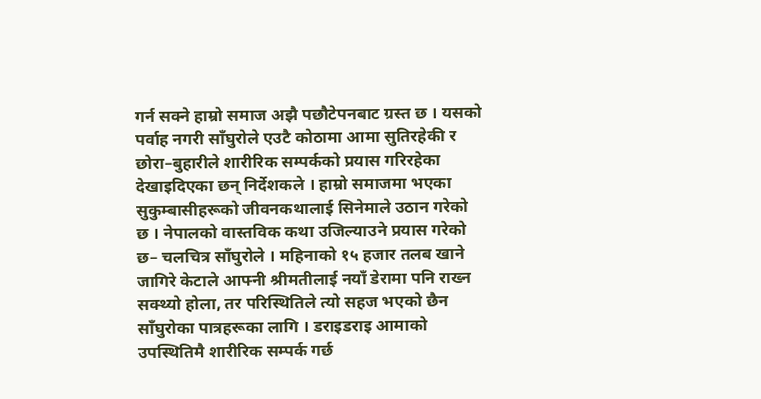गर्न सक्ने हाम्रो समाज अझै पछौटेपनबाट ग्रस्त छ । यसको पर्वाह नगरी साँघुरोले एउटै कोठामा आमा सुतिरहेकी र छोरा–बुहारीले शारीरिक सम्पर्कको प्रयास गरिरहेका देखाइदिएका छन् निर्देशकले । हाम्रो समाजमा भएका सुकुम्बासीहरूको जीवनकथालाई सिनेमाले उठान गरेको छ । नेपालको वास्तविक कथा उजिल्याउने प्रयास गरेको छ– चलचित्र साँघुरोले । महिनाको १५ हजार तलब खाने जागिरे केटाले आफ्नी श्रीमतीलाई नयाँ डेरामा पनि राख्न सक्थ्यो होला, तर परिस्थितिले त्यो सहज भएको छैन साँघुरोका पात्रहरूका लागि । डराइडराइ आमाको उपस्थितिमै शारीरिक सम्पर्क गर्छ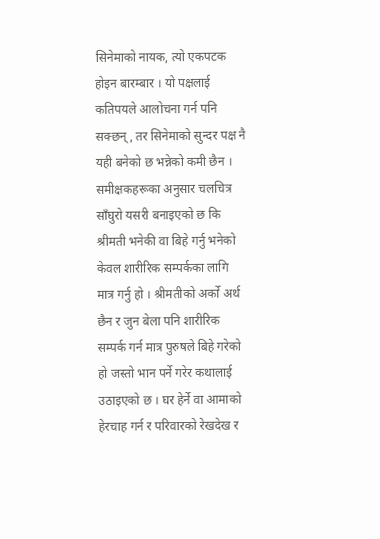सिनेमाको नायक, त्यो एकपटक होइन बारम्बार । यो पक्षलाई कतिपयले आलोचना गर्न पनि सक्छन्, तर सिनेमाको सुन्दर पक्ष नै यही बनेको छ भन्नेको कमी छैन ।
समीक्षकहरूका अनुसार चलचित्र साँघुरो यसरी बनाइएको छ कि श्रीमती भनेकी वा बिहे गर्नु भनेको केवल शारीरिक सम्पर्कका लागि मात्र गर्नु हो । श्रीमतीको अर्को अर्थ छैन र जुन बेला पनि शारीरिक सम्पर्क गर्न मात्र पुरुषले बिहे गरेको हो जस्तो भान पर्ने गरेर कथालाई उठाइएको छ । घर हेर्ने वा आमाको हेरचाह गर्न र परिवारको रेखदेख र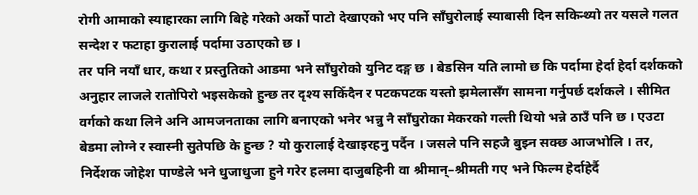रोगी आमाको स्याहारका लागि बिहे गरेको अर्को पाटो देखाएको भए पनि साँघुरोलाई स्याबासी दिन सकिन्थ्यो तर यसले गलत सन्देश र फटाहा कुरालाई पर्दामा उठाएको छ ।
तर पनि नयाँ धार, कथा र प्रस्तुतिको आडमा भने साँघुरोको युनिट दङ्ग छ । बेडसिन यति लामो छ कि पर्दामा हेर्दा हेर्दा दर्शकको अनुहार लाजले रातोपिरो भइसकेको हुन्छ तर दृश्य सकिँदैन र पटकपटक यस्तो झमेलासँग सामना गर्नुपर्छ दर्शकले । सीमित वर्गको कथा लिने अनि आमजनताका लागि बनाएको भनेर भन्नु नै साँघुरोका मेकरको गल्ती थियो भन्ने ठाउँ पनि छ । एउटा बेडमा लोग्ने र स्वास्नी सुतेपछि के हुन्छ ? यो कुरालाई देखाइरहनु पर्दैन । जसले पनि सहजै बुझ्न सक्छ आजभोलि । तर, निर्देशक जोहेश पाण्डेले भने धुजाधुजा हुने गरेर हलमा दाजुबहिनी वा श्रीमान्–श्रीमती गए भने फिल्म हेर्दाहेर्दै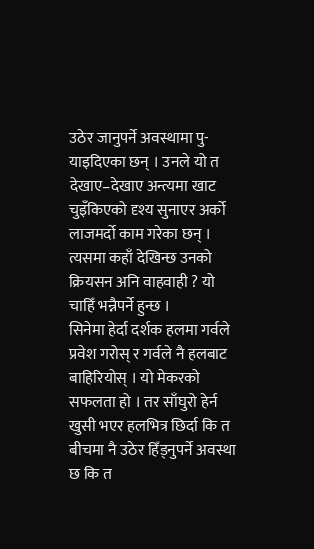उठेर जानुपर्ने अवस्थामा पु-याइदिएका छन् । उनले यो त देखाए–देखाए अन्त्यमा खाट चुइँकिएको दृश्य सुनाएर अर्को लाजमर्दो काम गरेका छन् । त्यसमा कहाँ देखिन्छ उनको क्रियसन अनि वाहवाही ? यो चाहिँ भन्नैपर्ने हुन्छ ।
सिनेमा हेर्दा दर्शक हलमा गर्वले प्रवेश गरोस् र गर्वले नै हलबाट बाहिरियोस् । यो मेकरको सफलता हो । तर साँघुरो हेर्न खुसी भएर हलभित्र छिर्दा कि त बीचमा नै उठेर हिँड्नुपर्ने अवस्था छ कि त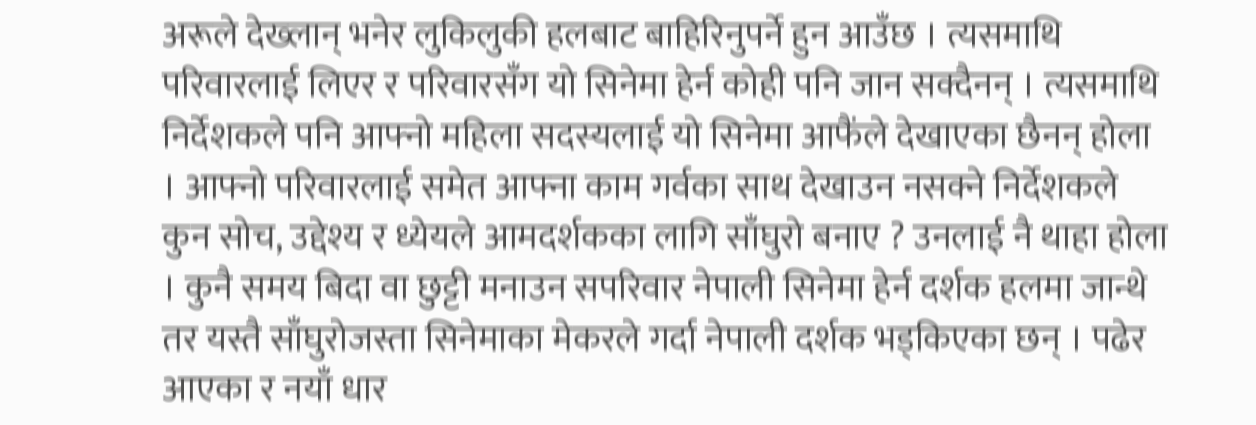अरूले देख्लान् भनेर लुकिलुकी हलबाट बाहिरिनुपर्ने हुन आउँछ । त्यसमाथि परिवारलाई लिएर र परिवारसँग यो सिनेमा हेर्न कोही पनि जान सक्दैनन् । त्यसमाथि निर्देशकले पनि आफ्नो महिला सदस्यलाई यो सिनेमा आफैंले देखाएका छैनन् होला । आफ्नो परिवारलाई समेत आफ्ना काम गर्वका साथ देखाउन नसक्ने निर्देशकले कुन सोच, उद्देश्य र ध्येयले आमदर्शकका लागि साँघुरो बनाए ? उनलाई नै थाहा होला । कुनै समय बिदा वा छुट्टी मनाउन सपरिवार नेपाली सिनेमा हेर्न दर्शक हलमा जान्थे तर यस्तै साँघुरोजस्ता सिनेमाका मेकरले गर्दा नेपाली दर्शक भड्किएका छन् । पढेर आएका र नयाँ धार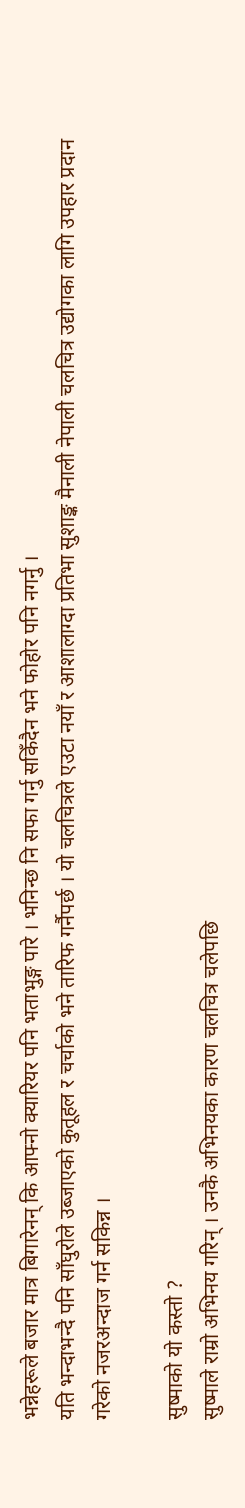भन्नेहरूले बजार मात्र बिगारेनन् कि आफ्नो क्यारियर पनि भताभुङ्ग पारे । भनिन्छ नि सफा गर्नु सकिँदैन भने फोहोर पनि नगर्नु ।
यति भन्दाभन्दै पनि साँघुरोले उब्जाएको कुतूहल र चर्चाको भने तारिफ गर्नैपर्छ । यो चलचित्रले एउटा नयाँ र आशालाग्दा प्रतिभा सुशाङ्क मैनाली नेपाली चलचित्र उद्योगका लागि उपहार प्रदान गरेको नजरअन्दाज गर्न सकिन्न ।

सुष्माको यो कस्तो ?
सुष्माले राम्रो अभिनय गरिन् । उनकै अभिनयका कारण चलचित्र चलेपछि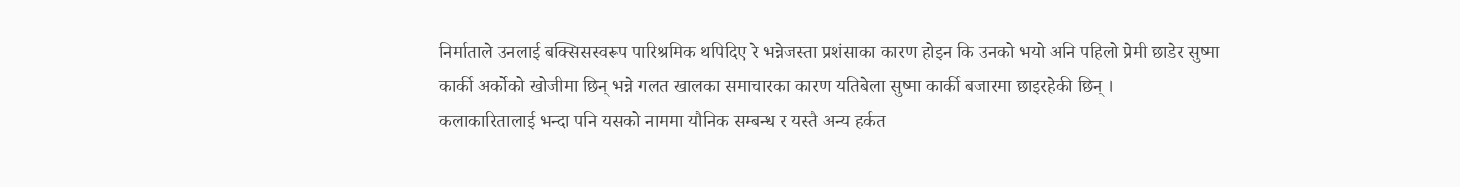निर्माताले उनलाई बक्सिसस्वरूप पारिश्रमिक थपिदिए रे भन्नेजस्ता प्रशंसाका कारण होइन कि उनको भयो अनि पहिलो प्रेमी छाडेर सुष्मा कार्की अर्कोको खोजीमा छिन् भन्ने गलत खालका समाचारका कारण यतिबेला सुष्मा कार्की बजारमा छाइरहेकी छिन् ।
कलाकारितालाई भन्दा पनि यसको नाममा यौनिक सम्बन्ध र यस्तै अन्य हर्कत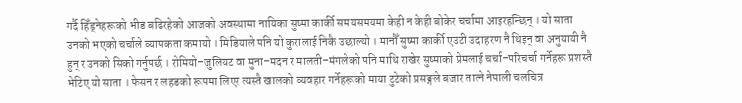गर्दै हिँड्नेहरूको भीड बढिरहेको आजको अवस्थामा नायिका सुष्मा कार्की समयसमयमा केही न केही बोकेर चर्चामा आइरहन्छिन् । यो साता उनको भएको चर्चाले व्यापकता कमायो । मिडियाले पनि यो कुरालाई निकै उछाल्यो । मानौँ सुष्मा कार्की एउटी उदाहरण नै थिइन् वा अनुयायी नै हुन् र उनको सिको गर्नुपर्छ । रोमियो–जुलियट वा मुना–मदन र मालती–मंगलेको पनि माथि राखेर सुष्माको प्रेमलाई चर्चा–परिचर्चा गर्नेहरू प्रशस्तै भेटिए यो साता । फेसन र लहडको रूपमा लिएर त्यस्तै खालको व्यवहार गर्नेहरूको माया टुटेको प्रसङ्गले बजार तात्ने नेपाली चलचित्र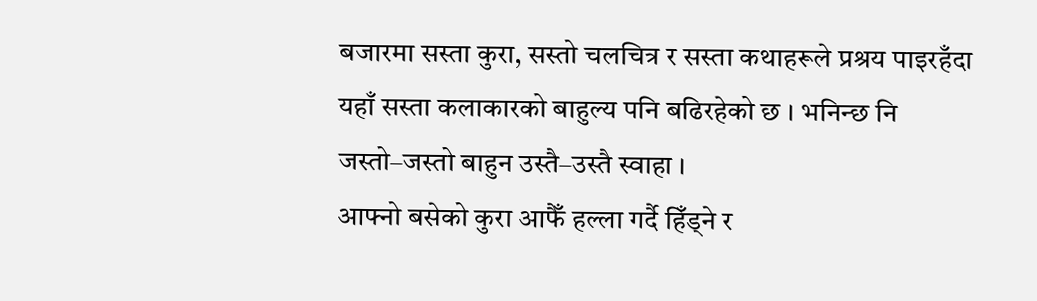बजारमा सस्ता कुरा, सस्तो चलचित्र र सस्ता कथाहरूले प्रश्रय पाइरहँदा यहाँ सस्ता कलाकारको बाहुल्य पनि बढिरहेको छ । भनिन्छ नि जस्तो–जस्तो बाहुन उस्तै–उस्तै स्वाहा ।
आफ्नो बसेको कुरा आफैँ हल्ला गर्दै हिँड्ने र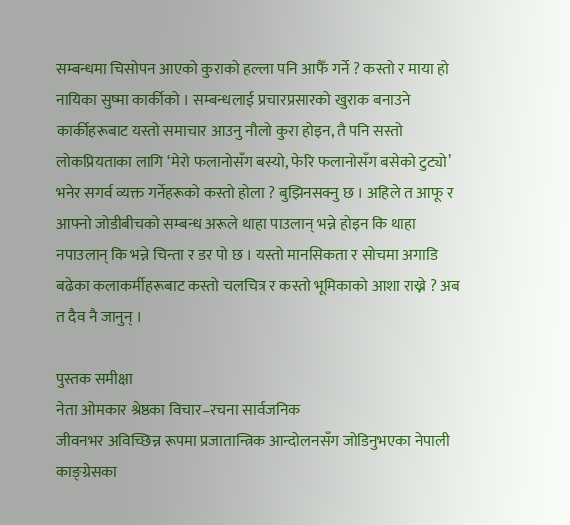सम्बन्धमा चिसोपन आएको कुराको हल्ला पनि आफैँ गर्ने ? कस्तो र माया हो नायिका सुष्मा कार्कीको । सम्बन्धलाई प्रचारप्रसारको खुराक बनाउने कार्कीहरूबाट यस्तो समाचार आउनु नौलो कुरा होइन, तै पनि सस्तो लोकप्रियताका लागि ‘मेरो फलानोसँग बस्यो, फेरि फलानोसँग बसेको टुट्यो’ भनेर सगर्व व्यक्त गर्नेहरूको कस्तो होला ? बुझिनसक्नु छ । अहिले त आफू र आफ्नो जोडीबीचको सम्बन्ध अरूले थाहा पाउलान् भन्ने होइन कि थाहा नपाउलान् कि भन्ने चिन्ता र डर पो छ । यस्तो मानसिकता र सोचमा अगाडि बढेका कलाकर्मीहरूबाट कस्तो चलचित्र र कस्तो भूमिकाको आशा राख्ने ? अब त दैव नै जानुन् ।

पुस्तक समीक्षा
नेता ओमकार श्रेष्ठका विचार–रचना सार्वजनिक
जीवनभर अविच्छिन्न रूपमा प्रजातान्त्रिक आन्दोलनसँग जोडिनुभएका नेपाली काङ्ग्रेसका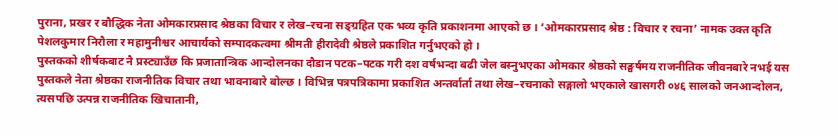पुराना, प्रखर र बौद्धिक नेता ओमकारप्रसाद श्रेष्ठका विचार र लेख–रचना सङ्ग्रहित एक भव्य कृति प्रकाशनमा आएको छ । ‘ओमकारप्रसाद श्रेष्ठ : विचार र रचना’ नामक उक्त कृति पेशलकुमार निरौला र महामुनीश्वर आचार्यको सम्पादकत्वमा श्रीमती हीरादेवी श्रेष्ठले प्रकाशित गर्नुभएको हो ।
पुस्तकको शीर्षकबाट नै प्रस्ट्याउँछ कि प्रजातान्त्रिक आन्दोलनका दौडान पटक–पटक गरी दश वर्षभन्दा बढी जेल बस्नुभएका ओमकार श्रेष्ठको सङ्घर्षमय राजनीतिक जीवनबारे नभई यस पुस्तकले नेता श्रेष्ठका राजनीतिक विचार तथा भावनाबारे बोल्छ । विभिन्न पत्रपत्रिकामा प्रकाशित अन्तर्वार्ता तथा लेख–रचनाको सङ्गालो भएकाले खासगरी ०४६ सालको जनआन्दोलन, त्यसपछि उत्पन्न राजनीतिक खिचातानी,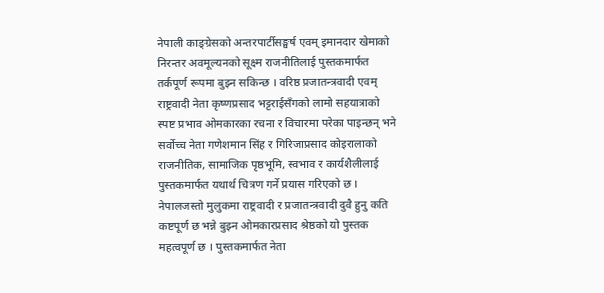नेपाली काङ्ग्रेसको अन्तरपार्टीसङ्घर्ष एवम् इमानदार खेमाको निरन्तर अवमूल्यनको सूक्ष्म राजनीतिलाई पुस्तकमार्फत तर्कपूर्ण रूपमा बुझ्न सकिन्छ । वरिष्ठ प्रजातन्त्रवादी एवम् राष्ट्रवादी नेता कृष्णप्रसाद भट्टराईसँगको लामो सहयात्राको स्पष्ट प्रभाव ओमकारका रचना र विचारमा परेका पाइन्छन् भने सर्वोच्च नेता गणेशमान सिंह र गिरिजाप्रसाद कोइरालाको राजनीतिक, सामाजिक पृष्ठभूमि, स्वभाव र कार्यशैलीलाई पुस्तकमार्फत यथार्थ चित्रण गर्ने प्रयास गरिएको छ । नेपालजस्तो मुलुकमा राष्ट्रवादी र प्रजातन्त्रवादी दुवै हुनु कति कष्टपूर्ण छ भन्ने बुझ्न ओमकारप्रसाद श्रेष्ठको यो पुस्तक महत्वपूर्ण छ । पुस्तकमार्फत नेता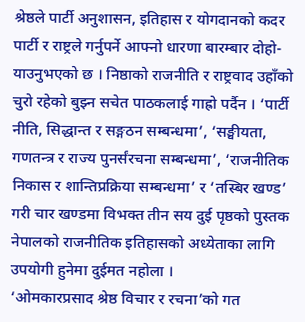श्रेष्ठले पार्टी अनुशासन, इतिहास र योगदानको कदर पार्टी र राष्ट्रले गर्नुपर्ने आफ्नो धारणा बारम्बार दोहो-याउनुभएको छ । निष्ठाको राजनीति र राष्ट्रवाद उहाँको चुरो रहेको बुझ्न सचेत पाठकलाई गाह्रो पर्दैन । ‘पार्टी नीति, सिद्धान्त र सङ्गठन सम्बन्धमा’, ‘सङ्घीयता, गणतन्त्र र राज्य पुनर्संरचना सम्बन्धमा’, ‘राजनीतिक निकास र शान्तिप्रक्रिया सम्बन्धमा’ र ‘तस्बिर खण्ड’ गरी चार खण्डमा विभक्त तीन सय दुई पृष्ठको पुस्तक नेपालको राजनीतिक इतिहासको अध्येताका लागि उपयोगी हुनेमा दुईमत नहोला ।
‘ओमकारप्रसाद श्रेष्ठ विचार र रचना’को गत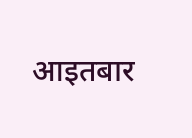आइतबार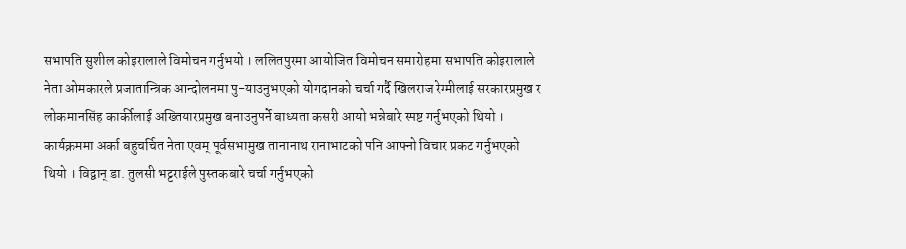सभापति सुशील कोइरालाले विमोचन गर्नुभयो । ललितपुरमा आयोजित विमोचन समारोहमा सभापति कोइरालाले नेता ओमकारले प्रजातान्त्रिक आन्दोलनमा पु-याउनुभएको योगदानको चर्चा गर्दै खिलराज रेग्मीलाई सरकारप्रमुख र लोकमानसिंह कार्कीलाई अख्तियारप्रमुख बनाउनुपर्ने बाध्यता कसरी आयो भन्नेबारे स्पष्ट गर्नुभएको थियो । कार्यक्रममा अर्का बहुचर्चित नेता एवम् पूर्वसभामुख तानानाथ रानाभाटको पनि आफ्नो विचार प्रकट गर्नुभएको थियो । विद्वान् डा. तुलसी भट्टराईले पुस्तकबारे चर्चा गर्नुभएको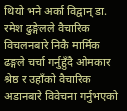थियो भने अर्का विद्वान् डा. रमेश ढुङ्गेलले वैचारिक विचलनबारे निकै मार्मिक ढङ्गले चर्चा गर्नुहुँदै ओमकार श्रेष्ठ र उहाँको वैचारिक अडानबारे विवेचना गर्नुभएको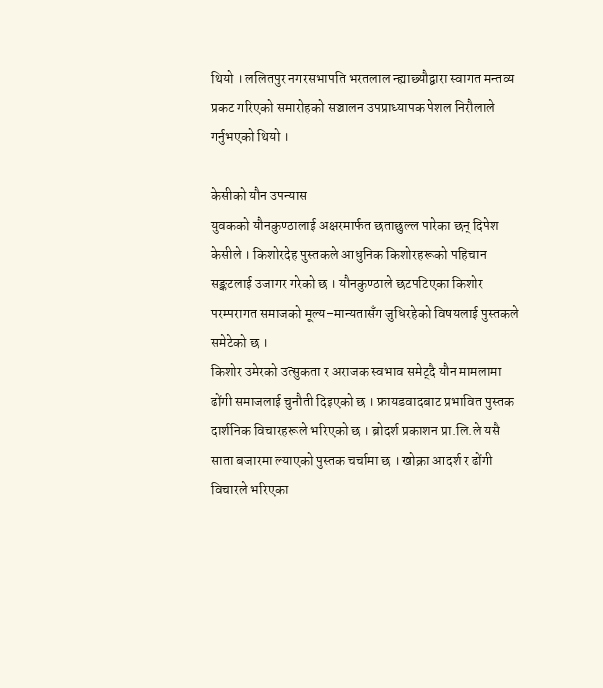थियो । ललितपुर नगरसभापति भरतलाल न्ह्याछ्यौद्वारा स्वागत मन्तव्य प्रकट गरिएको समारोहको सञ्चालन उपप्राध्यापक पेशल निरौलाले गर्नुभएको थियो ।

केसीको यौन उपन्यास
युवकको यौनकुण्ठालाई अक्षरमार्फत छताछुल्ल पारेका छन् दिपेश केसीले । किशोरदेह पुस्तकले आधुनिक किशोरहरूको पहिचान सङ्कटलाई उजागर गरेको छ । यौनकुण्ठाले छटपटिएका किशोर परम्परागत समाजको मूल्य–मान्यतासँग जुधिरहेको विषयलाई पुस्तकले समेटेको छ ।
किशोर उमेरको उत्सुकता र अराजक स्वभाव समेट्दै यौन मामलामा ढोंगी समाजलाई चुनौती दिइएको छ । फ्रायडवादबाट प्रभावित पुस्तक दार्शनिक विचारहरूले भरिएको छ । ब्रोदर्श प्रकाशन प्रा.लि.ले यसै साता बजारमा ल्याएको पुस्तक चर्चामा छ । खोक्रा आदर्श र ढोंगी विचारले भरिएका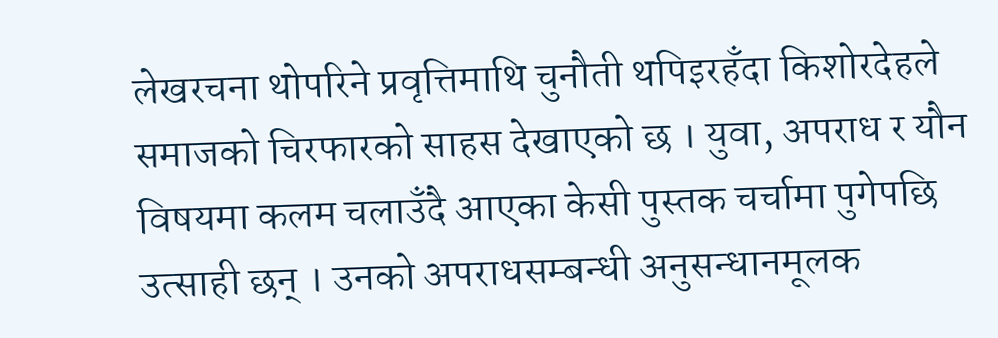लेखरचना थोपरिने प्रवृत्तिमाथि चुनौती थपिइरहँदा किशोरदेहले समाजको चिरफारको साहस देखाएको छ । युवा, अपराध र यौन विषयमा कलम चलाउँदै आएका केसी पुस्तक चर्चामा पुगेपछि उत्साही छन् । उनको अपराधसम्बन्धी अनुसन्धानमूलक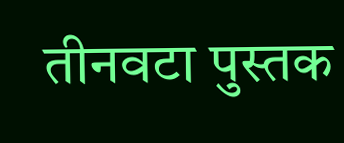तीनवटा पुस्तक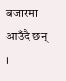बजारमा आउँदै छन् ।